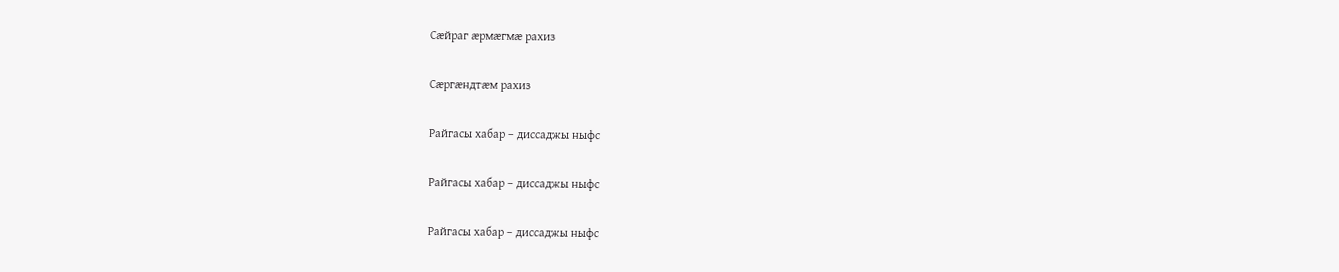Сӕйраг ӕрмӕгмӕ рахиз

Сӕргӕндтӕм рахиз

Райгасы хабар – диссаджы ныфс

Райгасы хабар – диссаджы ныфс

Райгасы хабар – диссаджы ныфс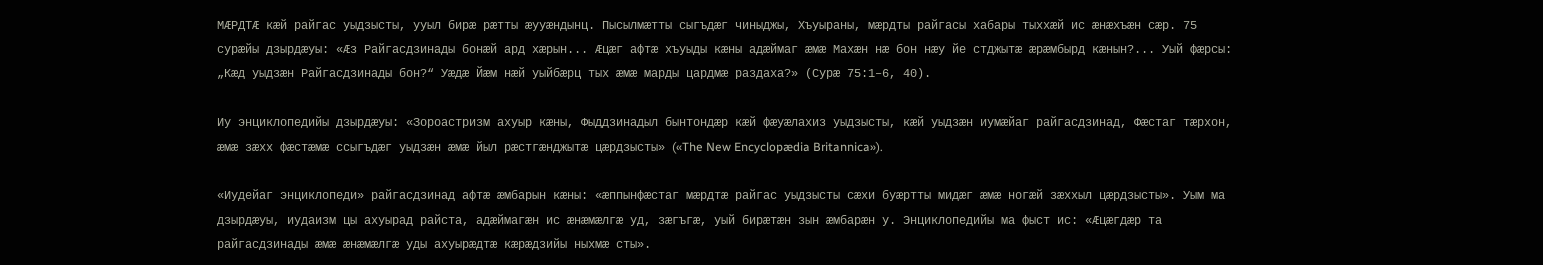МӔРДТӔ кӕй райгас уыдзысты, ууыл бирӕ рӕтты ӕууӕндынц. Пысылмӕтты сыгъдӕг чиныджы, Хъуыраны, мӕрдты райгасы хабары тыххӕй ис ӕнӕхъӕн сӕр. 75 сурӕйы дзырдӕуы: «Ӕз Райгасдзинады бонӕй ард хӕрын... Ӕцӕг афтӕ хъуыды кӕны адӕймаг ӕмӕ Махӕн нӕ бон нӕу йе стджытӕ ӕрӕмбырд кӕнын?... Уый фӕрсы: „Кӕд уыдзӕн Райгасдзинады бон?“ Уӕдӕ Йӕм нӕй уыйбӕрц тых ӕмӕ марды цардмӕ раздаха?» (Сурӕ 75:1–6, 40).

Иу энциклопедийы дзырдӕуы: «Зороастризм ахуыр кӕны, Фыддзинадыл бынтондӕр кӕй фӕуӕлахиз уыдзысты, кӕй уыдзӕн иумӕйаг райгасдзинад, Фӕстаг тӕрхон, ӕмӕ зӕхх фӕстӕмӕ ссыгъдӕг уыдзӕн ӕмӕ йыл рӕстгӕнджытӕ цӕрдзысты» («The New Encyclopædia Britannica»).

«Иудейаг энциклопеди» райгасдзинад афтӕ ӕмбарын кӕны: «ӕппынфӕстаг мӕрдтӕ райгас уыдзысты сӕхи буӕртты мидӕг ӕмӕ ногӕй зӕххыл цӕрдзысты». Уым ма дзырдӕуы, иудаизм цы ахуырад райста, адӕймагӕн ис ӕнӕмӕлгӕ уд, зӕгъгӕ, уый бирӕтӕн зын ӕмбарӕн у. Энциклопедийы ма фыст ис: «Ӕцӕгдӕр та райгасдзинады ӕмӕ ӕнӕмӕлгӕ уды ахуырӕдтӕ кӕрӕдзийы ныхмӕ сты».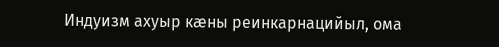Индуизм ахуыр кӕны реинкарнацийыл, ома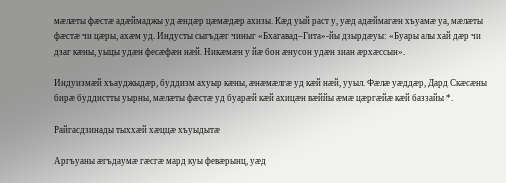мӕлӕты фӕстӕ адӕймаджы уд ӕндӕр цӕмӕдӕр ахизы. Кӕд уый раст у, уӕд адӕймагӕн хъуамӕ уа, мӕлӕты фӕстӕ чи цӕры, ахӕм уд. Индусты сыгъдӕг чиныг «Бхагавад–Гита»-йы дзырдӕуы: «Буары алы хай дӕр чи дзаг кӕны, уыцы удӕн фесӕфӕн нӕй. Никӕмӕн у йӕ бон ӕнусон удӕн зиан ӕрхӕссын».

Индуизмӕй хъауджыдӕр, буддизм ахуыр кӕны, ӕнӕмӕлгӕ уд кӕй нӕй, ууыл. Фӕлӕ уӕддӕр, Дард Скӕсӕны бирӕ буддистты уырны, мӕлӕты фӕстӕ уд буарӕй кӕй ахицӕн вӕййы ӕмӕ цӕргӕйӕ кӕй баззайы *.

Райгасдзинады тыххӕй хӕццӕ хъуыдытӕ

Аргъуаны ӕгъдаумӕ гӕсгӕ мард куы февӕрынц, уӕд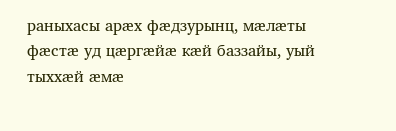раныхасы арӕх фӕдзурынц, мӕлӕты фӕстӕ уд цӕргӕйӕ кӕй баззайы, уый тыххӕй ӕмӕ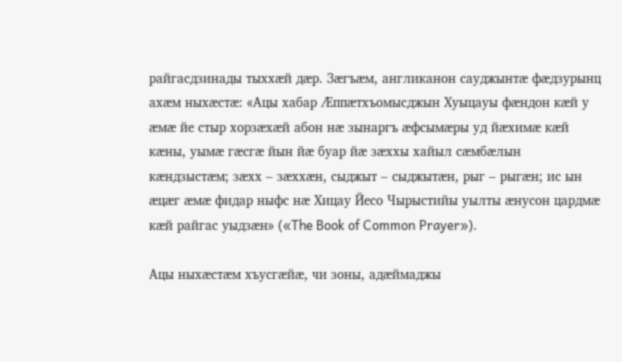райгасдзинады тыххӕй дӕр. Зӕгъӕм, англиканон сауджынтӕ фӕдзурынц ахӕм ныхӕстӕ: «Ацы хабар Ӕппӕтхъомысджын Хуыцауы фӕндон кӕй у ӕмӕ йе стыр хорзӕхӕй абон нӕ зынаргъ ӕфсымӕры уд йӕхимӕ кӕй кӕны, уымӕ гӕсгӕ йын йӕ буар йӕ зӕххы хайыл сӕмбӕлын кӕндзыстӕм; зӕхх – зӕххӕн, сыджыт – сыджытӕн, рыг – рыгӕн; ис ын ӕцӕг ӕмӕ фидар ныфс нӕ Хицау Йесо Чырыстийы уылты ӕнусон цардмӕ кӕй райгас уыдзӕн» («The Book of Common Prayer»).

Ацы ныхӕстӕм хъусгӕйӕ, чи зоны, адӕймаджы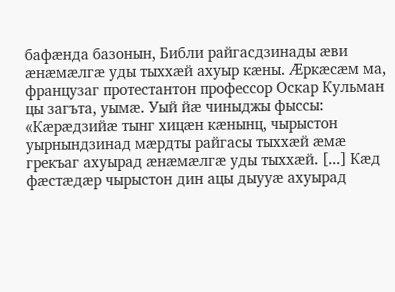бафӕнда базонын, Библи райгасдзинады ӕви ӕнӕмӕлгӕ уды тыххӕй ахуыр кӕны. Ӕркӕсӕм ма, французаг протестантон профессор Оскар Кульман цы загъта, уымӕ. Уый йӕ чиныджы фыссы: «Кӕрӕдзийӕ тынг хицӕн кӕнынц, чырыстон уырнындзинад мӕрдты райгасы тыххӕй ӕмӕ грекъаг ахуырад ӕнӕмӕлгӕ уды тыххӕй. [...] Кӕд фӕстӕдӕр чырыстон дин ацы дыууӕ ахуырад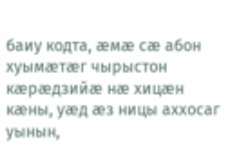баиу кодта, ӕмӕ сӕ абон хуымӕтӕг чырыстон кӕрӕдзийӕ нӕ хицӕн кӕны, уӕд ӕз ницы аххосаг уынын,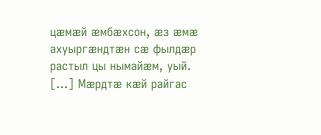цӕмӕй ӕмбӕхсон, ӕз ӕмӕ ахуыргӕндтӕн сӕ фылдӕр растыл цы нымайӕм, уый. [...] Мӕрдтӕ кӕй райгас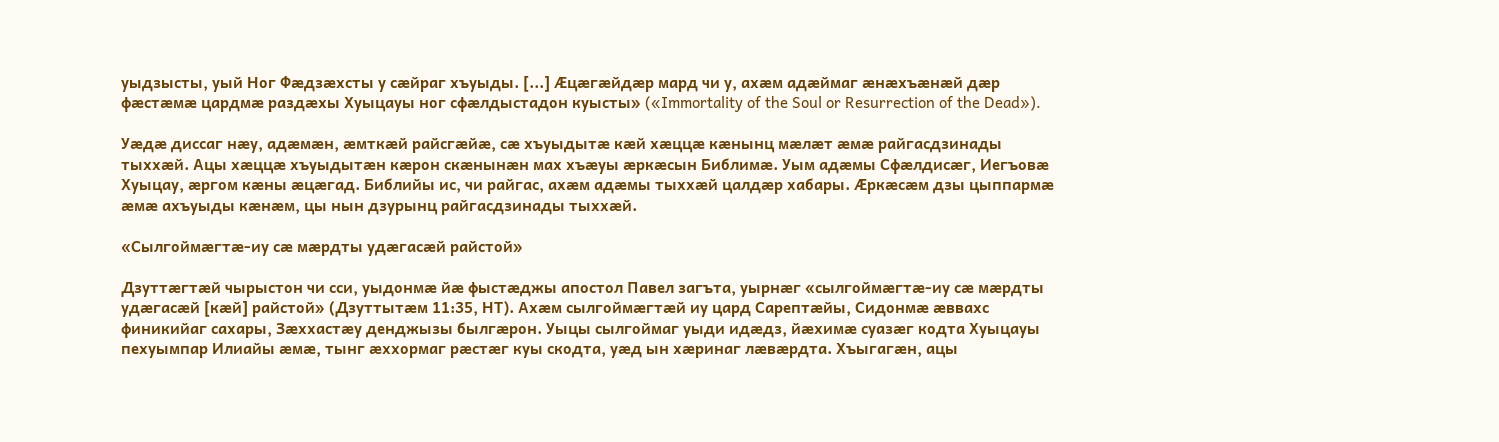уыдзысты, уый Ног Фӕдзӕхсты у сӕйраг хъуыды. [...] Ӕцӕгӕйдӕр мард чи у, ахӕм адӕймаг ӕнӕхъӕнӕй дӕр фӕстӕмӕ цардмӕ раздӕхы Хуыцауы ног сфӕлдыстадон куысты» («Immortality of the Soul or Resurrection of the Dead»).

Уӕдӕ диссаг нӕу, адӕмӕн, ӕмткӕй райсгӕйӕ, сӕ хъуыдытӕ кӕй хӕццӕ кӕнынц мӕлӕт ӕмӕ райгасдзинады тыххӕй. Ацы хӕццӕ хъуыдытӕн кӕрон скӕнынӕн мах хъӕуы ӕркӕсын Библимӕ. Уым адӕмы Сфӕлдисӕг, Иегъовӕ Хуыцау, ӕргом кӕны ӕцӕгад. Библийы ис, чи райгас, ахӕм адӕмы тыххӕй цалдӕр хабары. Ӕркӕсӕм дзы цыппармӕ ӕмӕ ахъуыды кӕнӕм, цы нын дзурынц райгасдзинады тыххӕй.

«Сылгоймӕгтӕ-иу сӕ мӕрдты удӕгасӕй райстой»

Дзуттӕгтӕй чырыстон чи сси, уыдонмӕ йӕ фыстӕджы апостол Павел загъта, уырнӕг «сылгоймӕгтӕ-иу сӕ мӕрдты удӕгасӕй [кӕй] райстой» (Дзуттытӕм 11:35, НТ). Ахӕм сылгоймӕгтӕй иу цард Сарептӕйы, Сидонмӕ ӕввахс финикийаг сахары, Зӕххастӕу денджызы былгӕрон. Уыцы сылгоймаг уыди идӕдз, йӕхимӕ суазӕг кодта Хуыцауы пехуымпар Илиайы ӕмӕ, тынг ӕххормаг рӕстӕг куы скодта, уӕд ын хӕринаг лӕвӕрдта. Хъыгагӕн, ацы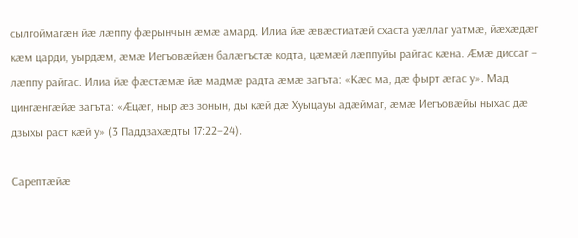сылгоймагӕн йӕ лӕппу фӕрынчын ӕмӕ амард. Илиа йӕ ӕвӕстиатӕй схаста уӕллаг уатмӕ, йӕхӕдӕг кӕм царди, уырдӕм, ӕмӕ Иегъовӕйӕн балӕгъстӕ кодта, цӕмӕй лӕппуйы райгас кӕна. Ӕмӕ диссаг – лӕппу райгас. Илиа йӕ фӕстӕмӕ йӕ мадмӕ радта ӕмӕ загъта: «Кӕс ма, дӕ фырт ӕгас у». Мад цингӕнгӕйӕ загъта: «Ӕцӕг, ныр ӕз зонын, ды кӕй дӕ Хуыцауы адӕймаг, ӕмӕ Иегъовӕйы ныхас дӕ дзыхы раст кӕй у» (3 Паддзахӕдты 17:22–24).

Сарептӕйӕ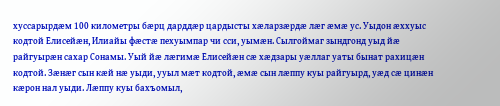хуссарырдӕм 100 километры бӕрц дарддӕр цардысты хӕларзӕрдӕ лӕг ӕмӕ ус. Уыдон ӕххуыс кодтой Елисейӕн, Илиайы фӕстӕ пехуымпар чи сси, уымӕн. Сылгоймаг зындгонд уыд йӕ райгуырӕн сахар Сонамы. Уый йӕ лӕгимӕ Елисейӕн сӕ хӕдзары уӕллаг уаты бынат рахицӕн кодтой. Зӕнӕг сын кӕй нӕ уыди, ууыл мӕт кодтой, ӕмӕ сын лӕппу куы райгуырд, уӕд сӕ цинӕн кӕрон нал уыди. Лӕппу куы бахъомыл,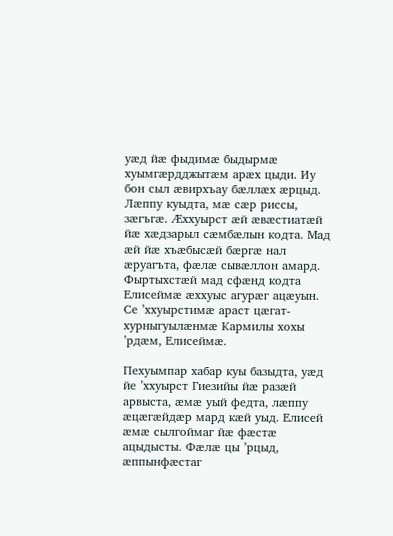уӕд йӕ фыдимӕ быдырмӕ хуымгӕрдджытӕм арӕх цыди. Иу бон сыл ӕвирхъау бӕллӕх ӕрцыд. Лӕппу куыдта, мӕ сӕр риссы, зӕгъгӕ. Ӕххуырст ӕй ӕвӕстиатӕй йӕ хӕдзарыл сӕмбӕлын кодта. Мад ӕй йӕ хъӕбысӕй бӕргӕ нал ӕруагъта, фӕлӕ сывӕллон амард. Фыртыхстӕй мад сфӕнд кодта Елисеймӕ ӕххуыс агурӕг ацӕуын. Се ’ххуырстимӕ араст цӕгат-хурныгуылӕнмӕ Кармилы хохы ’рдӕм, Елисеймӕ.

Пехуымпар хабар куы базыдта, уӕд йе ’ххуырст Гиезийы йӕ разӕй арвыста, ӕмӕ уый федта, лӕппу ӕцӕгӕйдӕр мард кӕй уыд. Елисей ӕмӕ сылгоймаг йӕ фӕстӕ ацыдысты. Фӕлӕ цы ’рцыд, ӕппынфӕстаг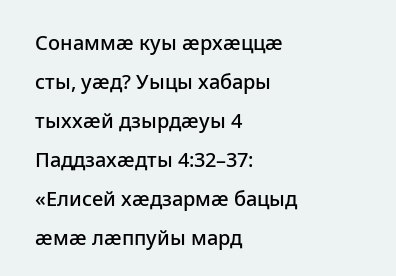Сонаммӕ куы ӕрхӕццӕ сты, уӕд? Уыцы хабары тыххӕй дзырдӕуы 4 Паддзахӕдты 4:32–37: «Елисей хӕдзармӕ бацыд ӕмӕ лӕппуйы мард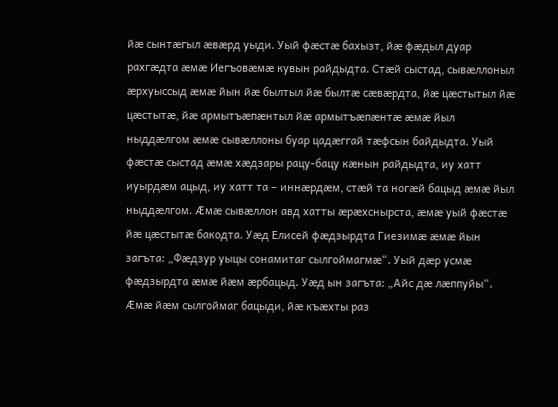йӕ сынтӕгыл ӕвӕрд уыди. Уый фӕстӕ бахызт, йӕ фӕдыл дуар рахгӕдта ӕмӕ Иегъовӕмӕ кувын райдыдта. Стӕй сыстад, сывӕллоныл ӕрхуыссыд ӕмӕ йын йӕ былтыл йӕ былтӕ сӕвӕрдта, йӕ цӕстытыл йӕ цӕстытӕ, йӕ армытъӕпӕнтыл йӕ армытъӕпӕнтӕ ӕмӕ йыл ныддӕлгом ӕмӕ сывӕллоны буар цадӕггай тӕфсын байдыдта. Уый фӕстӕ сыстад ӕмӕ хӕдзары рацу-бацу кӕнын райдыдта, иу хатт иуырдӕм ацыд, иу хатт та – иннӕрдӕм, стӕй та ногӕй бацыд ӕмӕ йыл ныддӕлгом. Ӕмӕ сывӕллон авд хатты ӕрӕхснырста, ӕмӕ уый фӕстӕ йӕ цӕстытӕ бакодта. Уӕд Елисей фӕдзырдта Гиезимӕ ӕмӕ йын загъта: „Фӕдзур уыцы сонамитаг сылгоймагмӕ“. Уый дӕр усмӕ фӕдзырдта ӕмӕ йӕм ӕрбацыд. Уӕд ын загъта: „Айс дӕ лӕппуйы“. Ӕмӕ йӕм сылгоймаг бацыди, йӕ къӕхты раз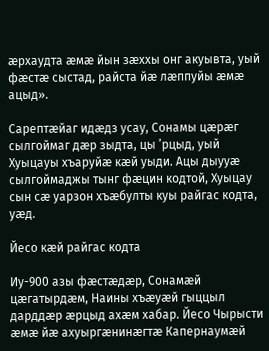ӕрхаудта ӕмӕ йын зӕххы онг акуывта, уый фӕстӕ сыстад, райста йӕ лӕппуйы ӕмӕ ацыд».

Сарептӕйаг идӕдз усау, Сонамы цӕрӕг сылгоймаг дӕр зыдта, цы ’рцыд, уый Хуыцауы хъаруйӕ кӕй уыди. Ацы дыууӕ сылгоймаджы тынг фӕцин кодтой, Хуыцау сын сӕ уарзон хъӕбулты куы райгас кодта, уӕд.

Йесо кӕй райгас кодта

Иу-900 азы фӕстӕдӕр, Сонамӕй цӕгатырдӕм, Наины хъӕуӕй гыццыл дарддӕр ӕрцыд ахӕм хабар. Йесо Чырысти ӕмӕ йӕ ахуыргӕнинӕгтӕ Капернаумӕй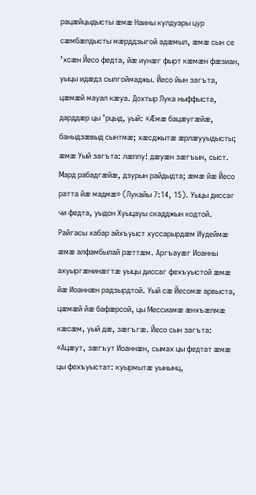рацӕйцыдысты ӕмӕ Наины кулдуары цур сӕмбӕлдысты мӕрддзыгой адӕмыл, ӕмӕ сын се ’хсӕн Йесо федта, йӕ иунӕг фырт кӕмӕн фӕзиан, уыцы идӕдз сылгоймаджы. Йесо йын загъта, цӕмӕй мауал кӕуа. Дохтыр Лука ныффыста, дарддӕр цы ’рцыд, уый: «Ӕмӕ бацӕугӕйӕ, баныдзӕвыд сынтмӕ; хӕсджытӕ ӕрлӕууыдысты; ӕмӕ Уый загъта: лӕппу! дӕуӕн зӕгъын, сыст. Мард рабадгӕйӕ, дзурын райдыдта; ӕмӕ йӕ Йесо ратта йӕ мадмӕ» (Лукайы 7:14, 15). Уыцы диссаг чи федта, уыдон Хуыцауы скадджын кодтой. Райгасы хабар айхъуыст хуссарырдӕм Иудеймӕ ӕмӕ алфамбылай рӕттӕм. Аргъауӕг Иоанны ахуыргӕнинӕгтӕ уыцы диссаг фехъуыстой ӕмӕ йӕ Иоаннӕн радзырдтой. Уый сӕ Йесомӕ арвыста, цӕмӕй йӕ бафӕрсой, цы Мессиамӕ ӕнхъӕлмӕ кӕсӕм, уый дӕ, зӕгъгӕ. Йесо сын загъта: «Ацӕут, зӕгъут Иоаннӕн, сымах цы федтат ӕмӕ цы фехъуыстат: куырмытӕ уынынц,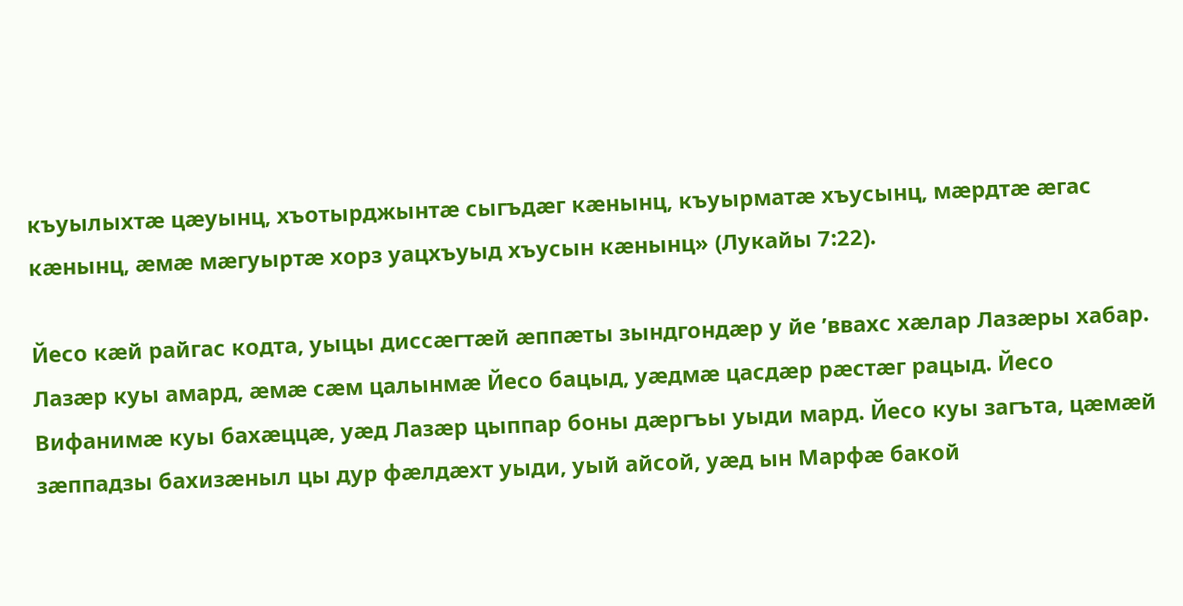къуылыхтӕ цӕуынц, хъотырджынтӕ сыгъдӕг кӕнынц, къуырматӕ хъусынц, мӕрдтӕ ӕгас кӕнынц, ӕмӕ мӕгуыртӕ хорз уацхъуыд хъусын кӕнынц» (Лукайы 7:22).

Йесо кӕй райгас кодта, уыцы диссӕгтӕй ӕппӕты зындгондӕр у йе ’ввахс хӕлар Лазӕры хабар. Лазӕр куы амард, ӕмӕ сӕм цалынмӕ Йесо бацыд, уӕдмӕ цасдӕр рӕстӕг рацыд. Йесо Вифанимӕ куы бахӕццӕ, уӕд Лазӕр цыппар боны дӕргъы уыди мард. Йесо куы загъта, цӕмӕй зӕппадзы бахизӕныл цы дур фӕлдӕхт уыди, уый айсой, уӕд ын Марфӕ бакой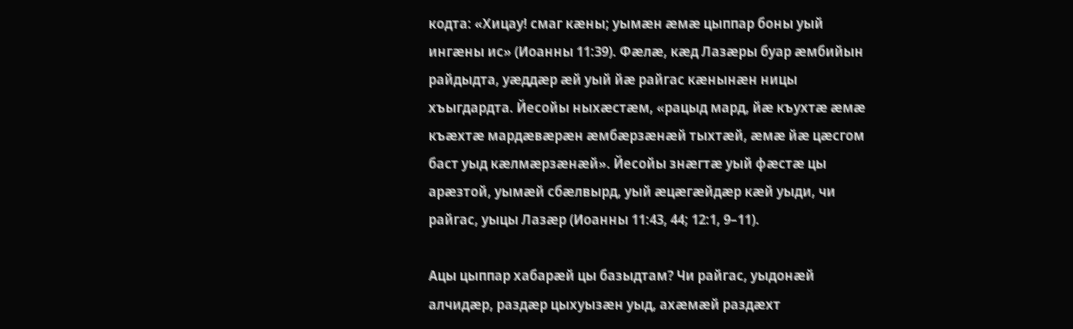кодта: «Хицау! смаг кӕны; уымӕн ӕмӕ цыппар боны уый ингӕны ис» (Иоанны 11:39). Фӕлӕ, кӕд Лазӕры буар ӕмбийын райдыдта, уӕддӕр ӕй уый йӕ райгас кӕнынӕн ницы хъыгдардта. Йесойы ныхӕстӕм, «рацыд мард, йӕ къухтӕ ӕмӕ къӕхтӕ мардӕвӕрӕн ӕмбӕрзӕнӕй тыхтӕй, ӕмӕ йӕ цӕсгом баст уыд кӕлмӕрзӕнӕй». Йесойы знӕгтӕ уый фӕстӕ цы арӕзтой, уымӕй сбӕлвырд, уый ӕцӕгӕйдӕр кӕй уыди, чи райгас, уыцы Лазӕр (Иоанны 11:43, 44; 12:1, 9–11).

Ацы цыппар хабарӕй цы базыдтам? Чи райгас, уыдонӕй алчидӕр, раздӕр цыхуызӕн уыд, ахӕмӕй раздӕхт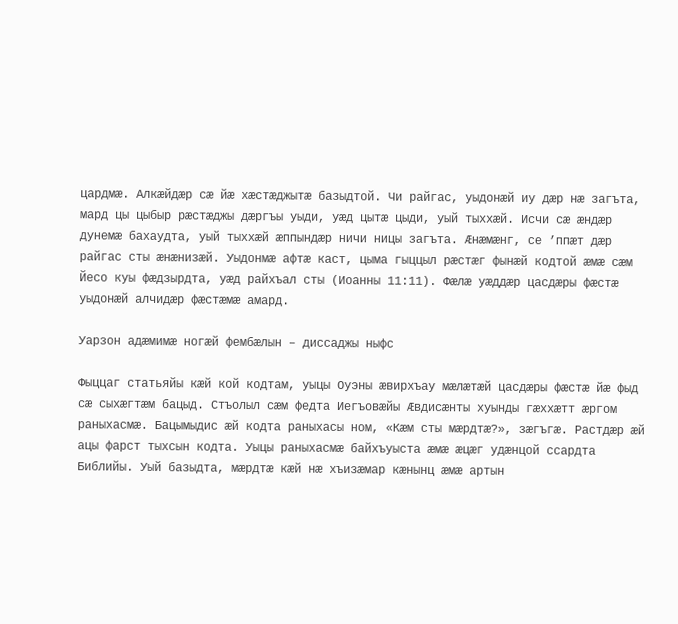цардмӕ. Алкӕйдӕр сӕ йӕ хӕстӕджытӕ базыдтой. Чи райгас, уыдонӕй иу дӕр нӕ загъта, мард цы цыбыр рӕстӕджы дӕргъы уыди, уӕд цытӕ цыди, уый тыххӕй. Исчи сӕ ӕндӕр дунемӕ бахаудта, уый тыххӕй ӕппындӕр ничи ницы загъта. Ӕнӕмӕнг, се ’ппӕт дӕр райгас сты ӕнӕнизӕй. Уыдонмӕ афтӕ каст, цыма гыццыл рӕстӕг фынӕй кодтой ӕмӕ сӕм Йесо куы фӕдзырдта, уӕд райхъал сты (Иоанны 11:11). Фӕлӕ уӕддӕр цасдӕры фӕстӕ уыдонӕй алчидӕр фӕстӕмӕ амард.

Уарзон адӕмимӕ ногӕй фембӕлын – диссаджы ныфс

Фыццаг статьяйы кӕй кой кодтам, уыцы Оуэны ӕвирхъау мӕлӕтӕй цасдӕры фӕстӕ йӕ фыд сӕ сыхӕгтӕм бацыд. Стъолыл сӕм федта Иегъовӕйы Ӕвдисӕнты хуынды гӕххӕтт ӕргом раныхасмӕ. Бацымыдис ӕй кодта раныхасы ном, «Кӕм сты мӕрдтӕ?», зӕгъгӕ. Растдӕр ӕй ацы фарст тыхсын кодта. Уыцы раныхасмӕ байхъуыста ӕмӕ ӕцӕг удӕнцой ссардта Библийы. Уый базыдта, мӕрдтӕ кӕй нӕ хъизӕмар кӕнынц ӕмӕ артын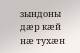зындоны дӕр кӕй нӕ тухӕн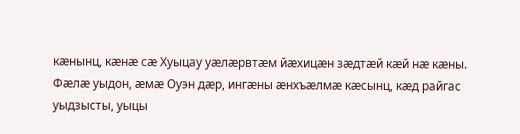кӕнынц, кӕнӕ сӕ Хуыцау уӕлӕрвтӕм йӕхицӕн зӕдтӕй кӕй нӕ кӕны. Фӕлӕ уыдон, ӕмӕ Оуэн дӕр, ингӕны ӕнхъӕлмӕ кӕсынц, кӕд райгас уыдзысты, уыцы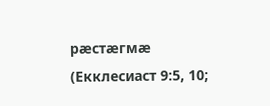рӕстӕгмӕ (Екклесиаст 9:5, 10;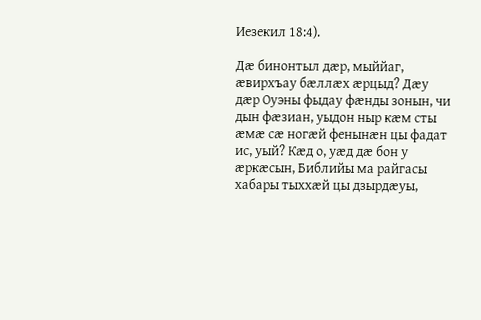Иезекил 18:4).

Дӕ бинонтыл дӕр, мыййаг, ӕвирхъау бӕллӕх ӕрцыд? Дӕу дӕр Оуэны фыдау фӕнды зонын, чи дын фӕзиан, уыдон ныр кӕм сты ӕмӕ сӕ ногӕй фенынӕн цы фадат ис, уый? Кӕд о, уӕд дӕ бон у ӕркӕсын, Библийы ма райгасы хабары тыххӕй цы дзырдӕуы,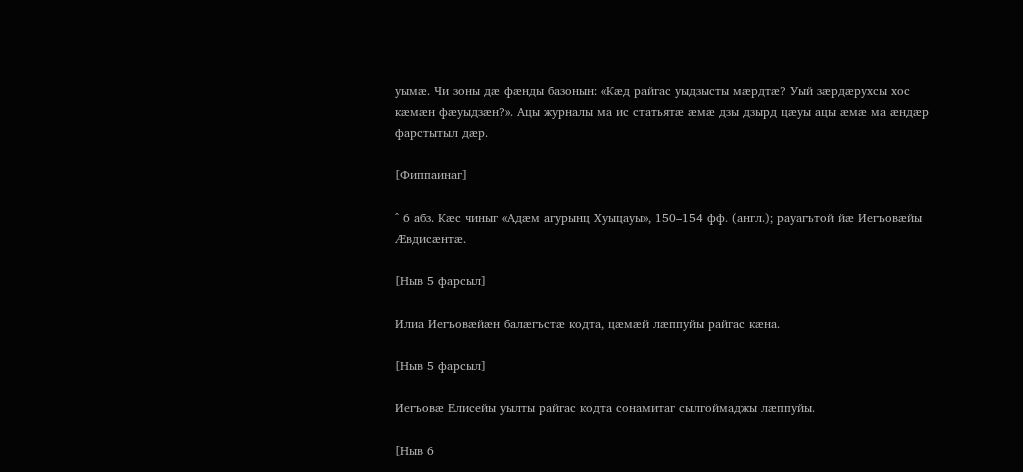уымӕ. Чи зоны дӕ фӕнды базонын: «Кӕд райгас уыдзысты мӕрдтӕ? Уый зӕрдӕрухсы хос кӕмӕн фӕуыдзӕн?». Ацы журналы ма ис статьятӕ ӕмӕ дзы дзырд цӕуы ацы ӕмӕ ма ӕндӕр фарстытыл дӕр.

[Фиппаинаг]

^ 6 абз. Кӕс чиныг «Адӕм агурынц Хуыцауы», 150–154 фф. (англ.); рауагътой йӕ Иегъовӕйы Ӕвдисӕнтӕ.

[Ныв 5 фарсыл]

Илиа Иегъовӕйӕн балӕгъстӕ кодта, цӕмӕй лӕппуйы райгас кӕна.

[Ныв 5 фарсыл]

Иегъовӕ Елисейы уылты райгас кодта сонамитаг сылгоймаджы лӕппуйы.

[Ныв 6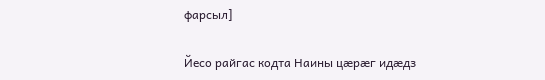фарсыл]

Йесо райгас кодта Наины цӕрӕг идӕдз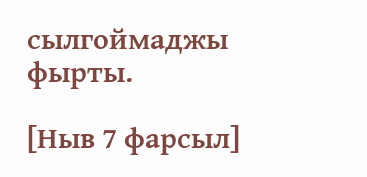сылгоймаджы фырты.

[Ныв 7 фарсыл]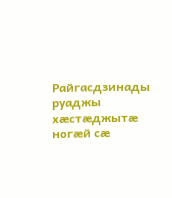Райгасдзинады руаджы хӕстӕджытӕ ногӕй сӕ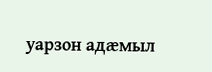уарзон адӕмыл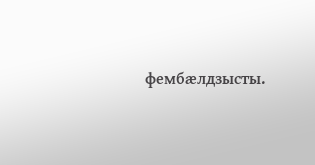фембӕлдзысты.